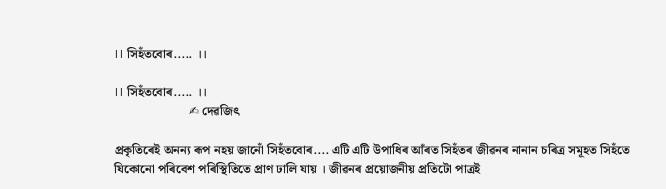।। সিহঁতবোৰ..... ।।

।। সিহঁতবোৰ..... ।।
                        ✍ দেৱজিৎ

প্ৰকৃতিৰেই অনন্য ৰূপ নহয় জানোঁ সিহঁতবোৰ.... এটি এটি উপাধিৰ আঁৰত সিহঁতৰ জীৱনৰ নানান চৰিত্ৰ সমূহত সিহঁতে যিকোনো পৰিবেশ পৰিস্থিতিতে প্ৰাণ ঢালি যায় । জীৱনৰ প্ৰয়োজনীয় প্ৰতিটো পাত্ৰই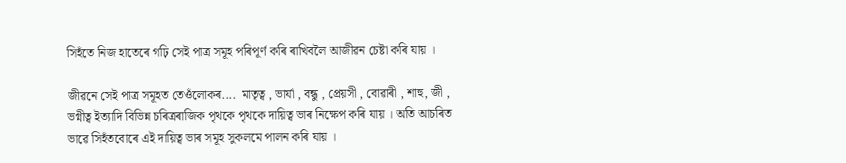সিহঁতে নিজ হাতেৰে গঢ়ি সেই পাত্ৰ সমূহ পৰিপূৰ্ণ কৰি ৰাখিবলৈ আজীৱন চেষ্টা কৰি যায় ।

জীৱনে সেই পাত্ৰ সমূহত তেওঁলোকৰ....  মাতৃত্ব , ভাৰ্যা , বন্ধু , প্ৰেয়সী , বোৱাৰী , শাহু, জী , ভগ্নীত্ব ইত্যাদি বিভিন্ন চৰিত্ৰৰাজিক পৃথকে পৃথকে দায়িত্ব ভাৰ নিক্ষেপ কৰি যায় । অতি আচৰিত ভাৱে সিহঁতবোৰে এই দায়িত্ব ভাৰ সমূহ সুকলমে পালন কৰি যায় ।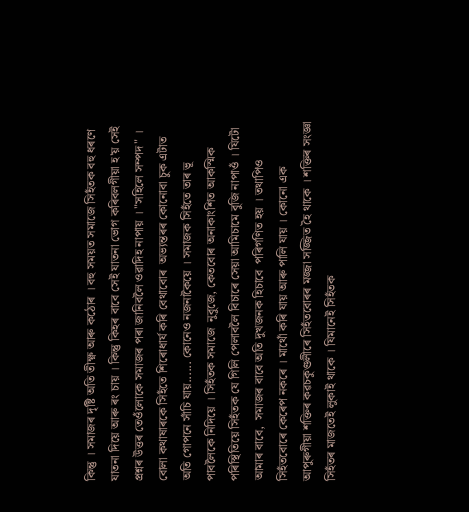কিন্তু । সমাজৰ দৃষ্টি অতি তীক্ষ্ণ আৰু কঠোৰ । বহু সময়ত সমাজে সিহঁতক বহু ধৰণে যাতনা দিয়ে আৰু ৰং চায় । কিন্তু কিহৰ বাবে সেই যাতনা ভোগ কৰিবলগীয়া হ'য় সেই প্ৰশ্নৰ উত্তৰ তেওঁলোকে সমাজৰ পৰা জানিবলৈ ওৱাদিহ নাপায় । "সহিলে সম্পদ" । বোলা কথাষাৰকে সিহঁতে শিৰোধাৰ্য কৰি বেথাবোৰ  অভ্যন্তৰৰ কোনোবা চুক এটাত অতি গোপনে সাঁচি যায়...... কোনেও নজনাকৈয়ে । সমাজক সিহঁতে তাৰ ভূ পাবলৈকে নিদিয়ে । সিহঁতক সমাজে  নুবুজে, কেতবোৰ অনাকাংশিত আকস্মিক পৰিস্থিতিয়ে সিহঁতক যে গিলি পেলাবলৈ বিচাৰে সেয়া আমিচামে বুজি নাপাওঁ । যিটো আমাৰ বাবে,  সমাজৰ বাবে অতি দুখজনক হিচাবে  পৰিগণিত হয় । তথাপিও সিহঁতবোৰে কেৰেপ নকৰে । মাথোঁ কৰি যায় আৰু পালি যায় । কোনো এক আপুৰুগীয়া শক্তিৰ কৱচকুণ্ডলীৰে সিহঁতবোৰৰ মজ্জা সজ্জিত হৈ থাকে । শক্তিৰ সংজ্ঞা সিহঁতৰ মাজতেই লুকাই থাকে । যিমানেই সিহঁতক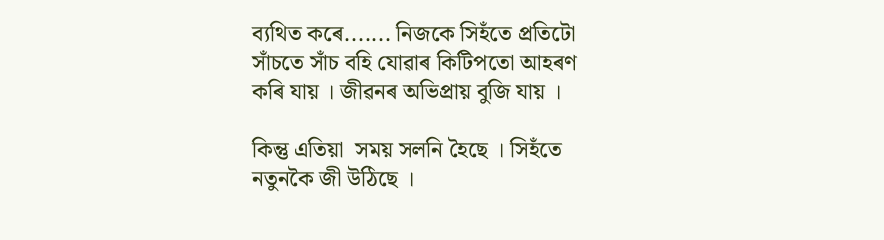ব্যথিত কৰে....... নিজকে সিহঁতে প্ৰতিটো সাঁচতে সাঁচ বহি যোৱাৰ কিটিপতো আহৰণ কৰি যায় । জীৱনৰ অভিপ্ৰায় বুজি যায় ।

কিন্তু এতিয়া  সময় সলনি হৈছে । সিহঁতে নতুনকৈ জী উঠিছে ।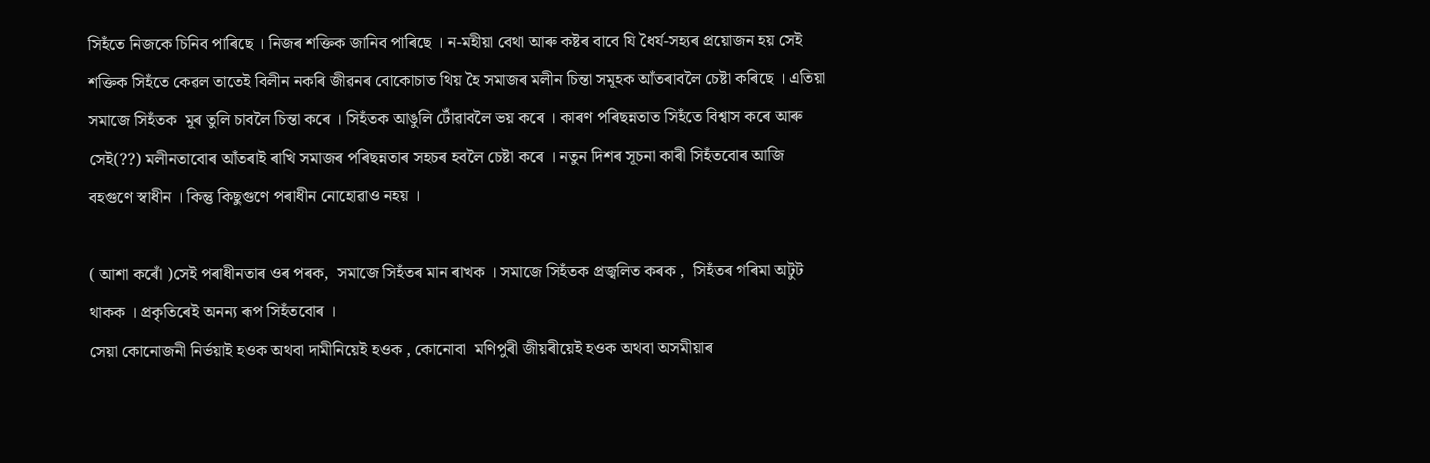সিহঁতে নিজকে চিনিব পাৰিছে । নিজৰ শক্তিক জানিব পাৰিছে । ন-মহীয়া বেথা আৰু কষ্টৰ বাবে যি ধৈৰ্য-সহ্যৰ প্ৰয়োজন হয় সেই শক্তিক সিহঁতে কেৱল তাতেই বিলীন নকৰি জীৱনৰ বোকোচাত থিয় হৈ সমাজৰ মলীন চিন্তা সমূহক আঁতৰাবলৈ চেষ্টা কৰিছে । এতিয়া সমাজে সিহঁতক  মূৰ তুলি চাবলৈ চিন্তা কৰে । সিহঁতক আঙুলি টোঁৱাবলৈ ভয় কৰে । কাৰণ পৰিছন্নতাত সিহঁতে বিশ্বাস কৰে আৰু সেই(??) মলীনতাবোৰ আঁতৰাই ৰাখি সমাজৰ পৰিছন্নতাৰ সহচৰ হবলৈ চেষ্টা কৰে । নতুন দিশৰ সূচনা কাৰী সিহঁতবোৰ আজি বহগুণে স্বাধীন । কিন্তু কিছুগুণে পৰাধীন নোহোৱাও নহয় ।

( আশা কৰোঁ )সেই পৰাধীনতাৰ ওৰ পৰক,  সমাজে সিহঁতৰ মান ৰাখক । সমাজে সিহঁতক প্ৰজ্বলিত কৰক ,  সিহঁতৰ গৰিমা অটুট থাকক । প্ৰকৃতিৰেই অনন্য ৰূপ সিহঁতবোৰ ।
সেয়া কোনোজনী নিৰ্ভয়াই হওক অথবা দামীনিয়েই হওক , কোনোবা  মণিপুৰী জীয়ৰীয়েই হওক অথবা অসমীয়াৰ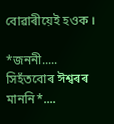বোৱাৰীয়েই হওক ।

*জননী..... সিহঁতবোৰ ঈশ্বৰৰ মাননি*....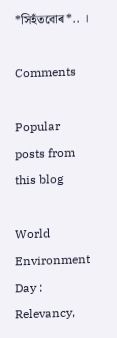*সিহঁতবোৰ*.. ।

Comments

Popular posts from this blog

World Environment Day : Relevancy,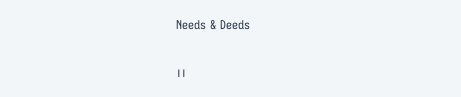Needs & Deeds

।।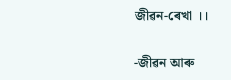জীৱন-ৰেখা ।।

-জীৱন আৰু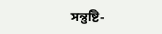সন্তুষ্টি-